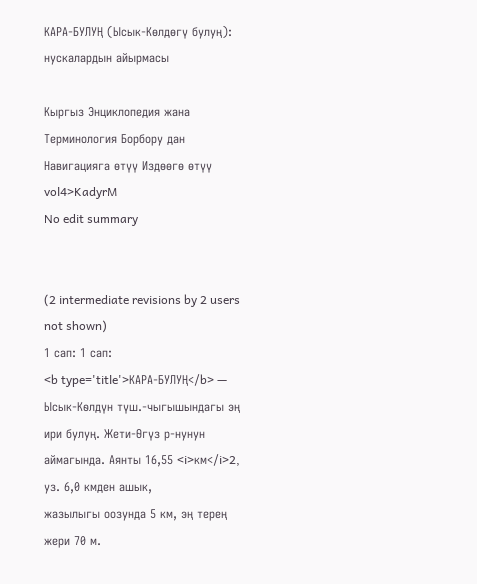КАРА-БУЛУҢ (Ысык-Көлдөгү булуң): нускалардын айырмасы

Кыргыз Энциклопедия жана Терминология Борбору дан
Навигацияга өтүү Издөөгө өтүү
vol4>KadyrM
No edit summary


(2 intermediate revisions by 2 users not shown)
1 сап: 1 сап:
<b type='title'>КАРА-БУЛУҢ</b> — Ысык-Кѳлдүн түш.-чыгышындагы эң ири булуң. Жети-Ѳгүз р-нунун аймагында. Аянты 16,55 <i>км</i>2, уз. 6,0 кмден ашык,
жазылыгы оозунда 5 км, эң терең жери 70 м.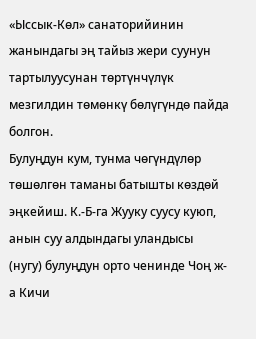«Ыссык-Кѳл» санаторийинин жанындагы эң тайыз жери суунун тартылуусунан тѳртүнчүлүк
мезгилдин тѳмѳнкү бѳлүгүндѳ пайда болгон.
Булуңдун кум, тунма чѳгүндүлѳр тѳшѳлгѳн таманы батышты кѳздѳй эңкейиш. К.-Б-га Жууку суусу куюп, анын суу алдындагы уландысы
(нугу) булуңдун орто ченинде Чоң ж-а Кичи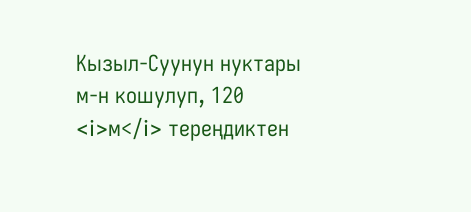Кызыл-Суунун нуктары м-н кошулуп, 120 <i>м</i> тереңдиктен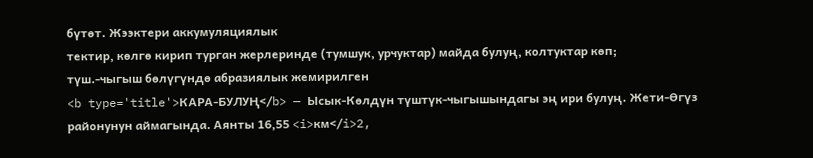бүтѳт. Жээктери аккумуляциялык
тектир, кѳлгѳ кирип турган жерлеринде (тумшук, урчуктар) майда булуң, колтуктар кѳп;
түш.-чыгыш бѳлүгүндѳ абразиялык жемирилген
<b type='title'>КАРА-БУЛУҢ</b> — Ысык-Кѳлдүн түштүк-чыгышындагы эң ири булуң. Жети-Ѳгүз районунун аймагында. Аянты 16,55 <i>км</i>2,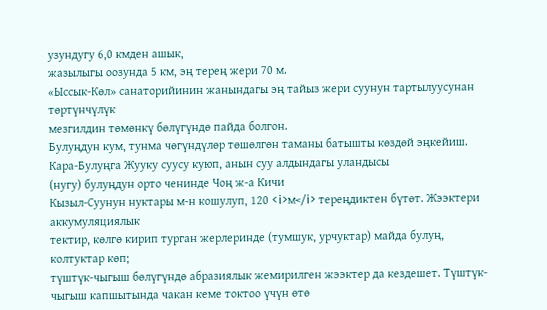узундугу 6,0 кмден ашык,
жазылыгы оозунда 5 км, эң терең жери 70 м.
«Ыссык-Кѳл» санаторийинин жанындагы эң тайыз жери суунун тартылуусунан тѳртүнчүлүк
мезгилдин тѳмѳнкү бѳлүгүндѳ пайда болгон.
Булуңдун кум, тунма чѳгүндүлѳр тѳшѳлгѳн таманы батышты кѳздѳй эңкейиш. Кара-Булуңга Жууку суусу куюп, анын суу алдындагы уландысы
(нугу) булуңдун орто ченинде Чоң ж-а Кичи
Кызыл-Суунун нуктары м-н кошулуп, 120 <i>м</i> тереңдиктен бүтѳт. Жээктери аккумуляциялык
тектир, кѳлгѳ кирип турган жерлеринде (тумшук, урчуктар) майда булуң, колтуктар кѳп;
түштүк-чыгыш бѳлүгүндѳ абразиялык жемирилген жээктер да кездешет. Түштүк-чыгыш капшытында чакан кеме токтоо үчүн өтө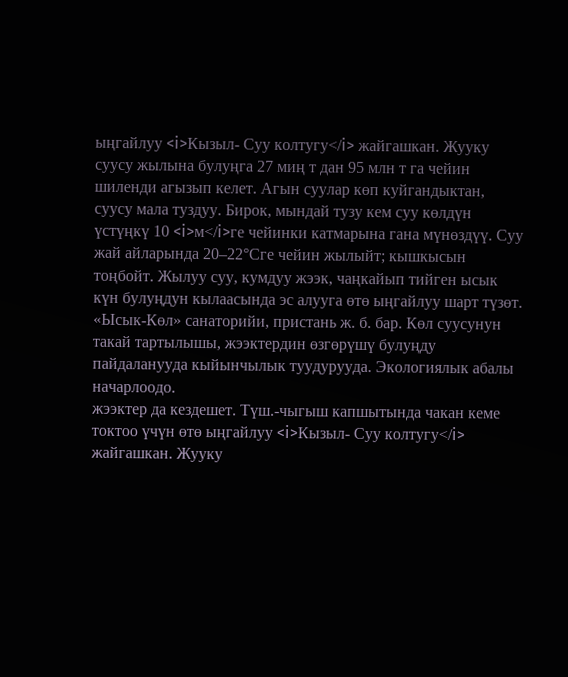ыңгайлуу <i>Кызыл- Суу колтугу</i> жайгашкан. Жууку суусу жылына булуңга 27 миң т дан 95 млн т га чейин шиленди агызып келет. Агын суулар көп куйгандыктан, суусу мала туздуу. Бирок, мындай тузу кем суу көлдүн үстүңкү 10 <i>м</i>ге чейинки катмарына гана мүнөздүү. Суу жай айларында 20–22°Сге чейин жылыйт; кышкысын тоңбойт. Жылуу суу, кумдуу жээк, чаңкайып тийген ысык күн булуңдун кылаасында эс алууга өтө ыңгайлуу шарт түзөт. «Ысык-Көл» санаторийи, пристань ж. б. бар. Көл суусунун такай тартылышы, жээктердин өзгөрүшү булуңду пайдаланууда кыйынчылык туудурууда. Экологиялык абалы начарлоодо.
жээктер да кездешет. Түш.-чыгыш капшытында чакан кеме токтоо үчүн өтө ыңгайлуу <i>Кызыл- Суу колтугу</i> жайгашкан. Жууку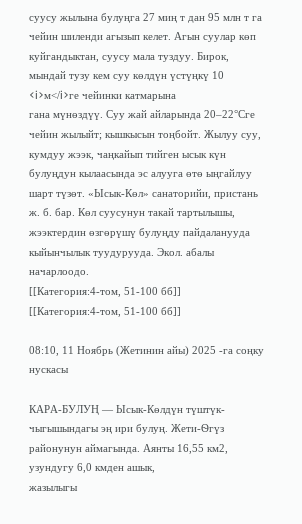суусу жылына булуңга 27 миң т дан 95 млн т га чейин шиленди агызып келет. Агын суулар көп куйгандыктан, суусу мала туздуу. Бирок, мындай тузу кем суу көлдүн үстүңкү 10 <i>м</i>ге чейинки катмарына
гана мүнөздүү. Суу жай айларында 20–22°Сге чейин жылыйт; кышкысын тоңбойт. Жылуу суу, кумдуу жээк, чаңкайып тийген ысык күн булуңдун кылаасында эс алууга өтө ыңгайлуу шарт түзөт. «Ысык-Көл» санаторийи, пристань ж. б. бар. Көл суусунун такай тартылышы, жээктердин өзгөрүшү булуңду пайдаланууда кыйынчылык туудурууда. Экол. абалы начарлоодо.
[[Категория:4-том, 51-100 бб]]
[[Категория:4-том, 51-100 бб]]

08:10, 11 Ноябрь (Жетинин айы) 2025 -га соңку нускасы

КАРА-БУЛУҢ — Ысык-Кѳлдүн түштүк-чыгышындагы эң ири булуң. Жети-Ѳгүз районунун аймагында. Аянты 16,55 км2, узундугу 6,0 кмден ашык,
жазылыгы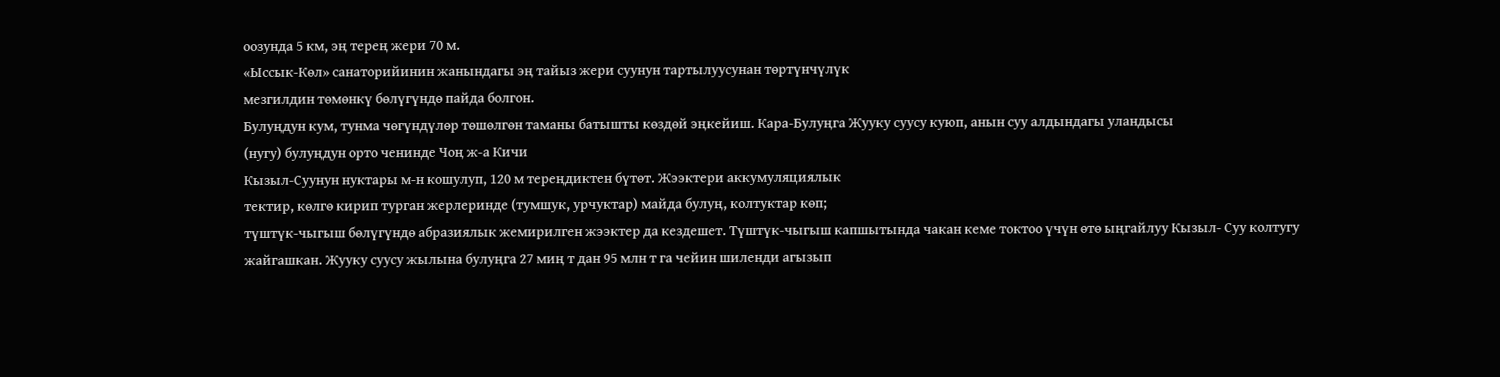оозунда 5 км, эң терең жери 70 м.
«Ыссык-Кѳл» санаторийинин жанындагы эң тайыз жери суунун тартылуусунан тѳртүнчүлүк
мезгилдин тѳмѳнкү бѳлүгүндѳ пайда болгон.
Булуңдун кум, тунма чѳгүндүлѳр тѳшѳлгѳн таманы батышты кѳздѳй эңкейиш. Кара-Булуңга Жууку суусу куюп, анын суу алдындагы уландысы
(нугу) булуңдун орто ченинде Чоң ж-а Кичи
Кызыл-Суунун нуктары м-н кошулуп, 120 м тереңдиктен бүтѳт. Жээктери аккумуляциялык
тектир, кѳлгѳ кирип турган жерлеринде (тумшук, урчуктар) майда булуң, колтуктар кѳп;
түштүк-чыгыш бѳлүгүндѳ абразиялык жемирилген жээктер да кездешет. Түштүк-чыгыш капшытында чакан кеме токтоо үчүн өтө ыңгайлуу Кызыл- Суу колтугу жайгашкан. Жууку суусу жылына булуңга 27 миң т дан 95 млн т га чейин шиленди агызып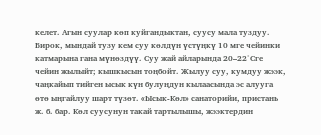келет. Агын суулар көп куйгандыктан, суусу мала туздуу. Бирок, мындай тузу кем суу көлдүн үстүңкү 10 мге чейинки катмарына гана мүнөздүү. Суу жай айларында 20–22°Сге чейин жылыйт; кышкысын тоңбойт. Жылуу суу, кумдуу жээк, чаңкайып тийген ысык күн булуңдун кылаасында эс алууга өтө ыңгайлуу шарт түзөт. «Ысык-Көл» санаторийи, пристань ж. б. бар. Көл суусунун такай тартылышы, жээктердин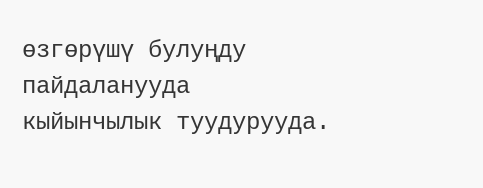өзгөрүшү булуңду пайдаланууда кыйынчылык туудурууда.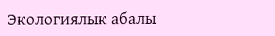Экологиялык абалы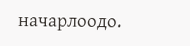начарлоодо.